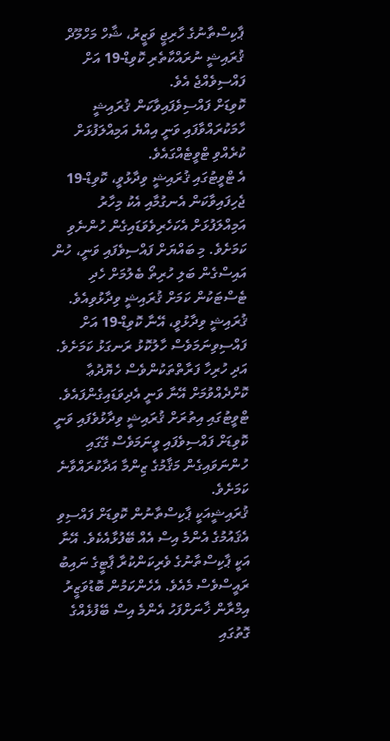ޕާކިސްތާނުގެ ހާރިޖީ ވަޒީރު، ޝާހް މަހްމޫދް ޤުރައިޝީ ނުރައްކާތެރި ކޮވިޑް-19 އަށް ފައްސިވެއްޖެ އެވެ.
ކޮވިޑަށް ފައްސިވެފައިވާކަން ޤުރައިޝީ ހާމަކުރައްވާފައި ވަނީ އިއްޔެ އަމިއްލަފުޅަށް ކުރެއްވި ޓްވީޓެއްގައެވެ.
އެ ޓްވީޓުގައި ޤުރައިޝީ ވިދާޅުވީ، ކޮވިޑް-19 ޖެހިފައިވާކަން އެނގުމާއި އެކު މިހާރު އަމިއްލަފުޅަށް އެކަހެރިވެވަޑައިގެން ހުންނެވި ކަމަށެވެ. މި ބައްޔަށް ފައްސިވެފައި ވަނީ، ހުން އައިސްގެން ބަލި ހުރިތޯ ބެލުމަށް ހެދި ޓެސްޓަކުން ކަމަށް ޤުރައިޝީ ވިދާޅުވިއެވެ.
ޤުރައިޝީ ވިދާޅުވީ، އޭނާ ކޮވިޑް-19 އަށް ފައްސިވިނަމަވެސް ހާލުކޮޅު ރަނގަޅު ކަމަށެވެ. އަދި ހުރިހާ ފަރާތްތަކުންވެސް ހެޔޮދުޢާ ކޮށްދެއްވުމަށް އޭނާ ވަނީ އެދިވަޑައިގެންފައެވެ. ޓްވީޓުގައި އިތުރަށް ޤުރައިޝީ ވިދާޅުވެފައި ވަނީ ކޮވިޑަށް ފައްސިވެފައި ވީނަމަވެސް ގޭގައި ހުންނަވައިގެން މަޤާމުގެ ޒިންމާ އަދާކުރައްވާނެ ކަމަށެވެ.
ޤުރައިޝީއަކީ ޕާކިސްތާނުން ކޮވިޑަށް ފައްސިވި އެޤައުމުގެ އެންމެ އިސް އެއް ބޭފުޅާއެކެވެ. އޭނާ އަކީ ޕާކިސްތާނުގެ ވެރިކަންކުރާ ޕާޓީގެ ނައިބު ރައީސްވެސް މެއެވެ. އެހެންކަމުން ބޮޑުވަޒީރު އިމްރާން ޚާނަށްފަހު އެންމެ އިސް ބޭފުޅެއްގެ ގޮތުގައި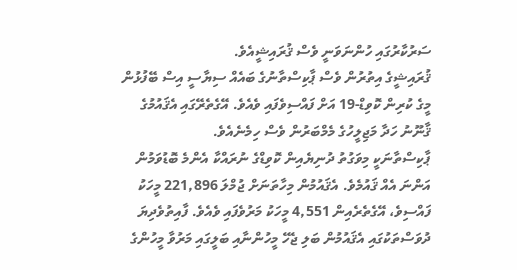ސަރުކާރުގައި ހުންނަވަނީ ވެސް ޤުރައިޝީއެވެ.
ޤުރައިޝީގެ އިތުރުން ވެސް ޕާކިސްތާނުގެ ބައެއް ސިޔާސީ އިސް ބޭފުޅުން މީގެ ކުރިން ކޮވިޑް-19 އަށް ފައްސިވެފައި ވެއެވެ. އޭގެތެރޭގައި އެޤައުމުގެ ޤާނޫނު ހަދާ މަޖިލީހުގެ މެމްބަރުން ވެސް ހިމެނެއެވެ.
ޕާކިސްތާނަކީ މިވަގުތު ދުނިޔެއިން ކޮވިޑްގެ ނުރައްކާ އެންމެ ބޮޑުވަމުން އަންނަ އެއް ޤައުމެވެ. އެޤައުމުން މިހާތަނަށް ޖުމްލަ 221,896 މީހަކު ފައްސިވެ، އޭގެތެރެއިން 4,551 މީހަކު މަރުވެފައި ވެއެވެ. ފާއިތުވެދިޔަ ދުވަސްތަކުގައި އެޤައުމުން ބަލި ޖެހޭ މީހުންނާއި ބަލީގައި މަރުވާ މީހުންގެ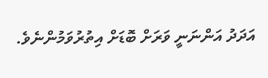އަދަދު އަންނަނީ ވަރަށް ބޮޑަށް އިތުރުވަމުންނެވެ.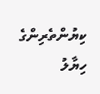ކިޔުންތެރިންގެ ހިޔާލު